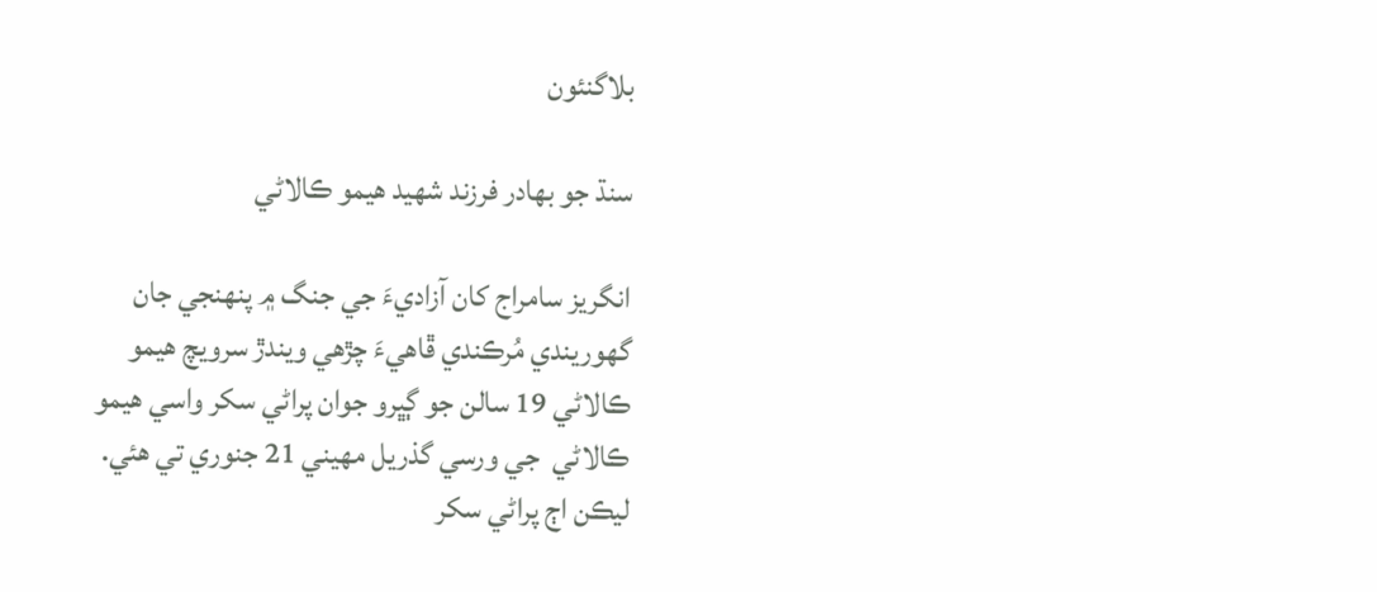بلاگنئون

سنڌ جو بهادر فرزند شھيد هيمو ڪالاڻي

انگريز سامراج کان آزاديءَ جي جنگ ۾ پنھنجي جان گھوريندي مُرڪندي ڦاھيءَ چڙھي ويندڙ سرويچ ھيمو ڪالاڻي 19 سالن جو ڳڀرو جوان پراڻي سکر واسي ھيمو ڪالاڻي  جي ورسي گذريل مهيني 21 جنوري تي هئي. ليڪن اڄ پراڻي سکر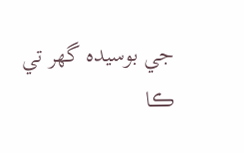جي بوسيده گھر تي ڪا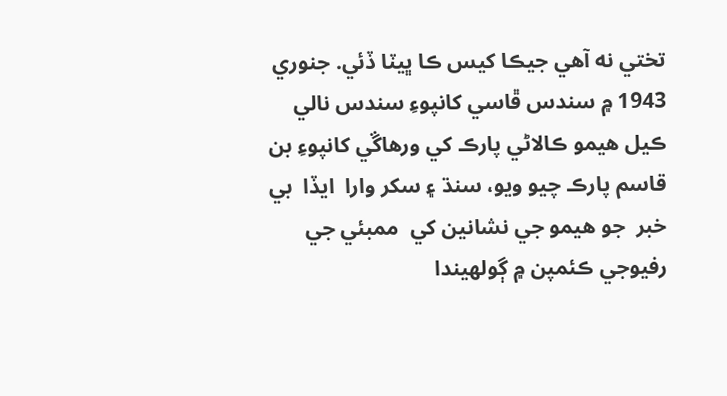تختي نه آھي جيڪا کيس ڪا ڀيٽا ڏئي. جنوري 1943 ۾ سندس ڦاسي کانپوءِ سندس نالي ڪيل ھيمو ڪالاڻي پارڪ کي ورھاڱي کانپوءِ بن قاسم پارڪ چيو ويو، سنڌ ۽ سکر وارا  ايڏا  بي خبر  جو ھيمو جي نشانين کي  ممبئي جي رفيوجي ڪئمپن ۾ ڳولهيندا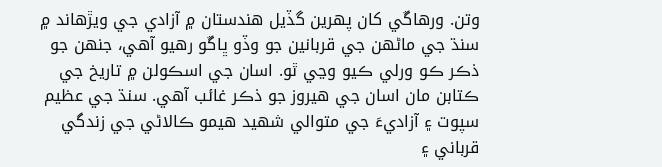وتن. ورھاڱي کان پھرين گڏيل ھندستان ۾ آزادي جي ويڙھاند ۾ سنڌ جي ماڻھن جي قربانين جو وڏو ڀاڱو رھيو آھي، جنھن جو ذڪر ڪو ورلي ڪيو وڃي ٿو. اسان جي اسڪولن ۾ تاريخ جي ڪتابن مان اسان جي ھيروز جو ذڪر غائب آھي. سنڌ جي عظيم سپوت ۽ آزاديءَ جي متوالي شھيد هيمو ڪالاڻي جي زندگي قرباني ۽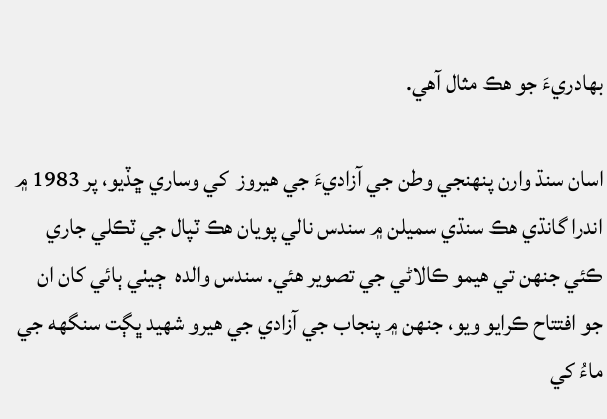بهادريءَ جو هڪ مثال آهي.

اسان سنڌ وارن پنھنجي وطن جي آزاديءَ جي ھيروز  کي وساري ڇڏيو، پر 1983 ۾ اندرا گانڌي ھڪ سنڌي سميلن ۾ سندس نالي پويان ھڪ ٽپال جي ٽڪلي جاري ڪئي جنھن تي ھيمو ڪالاڻي جي تصوير ھئي. سندس والده  ڄيٺي ٻائي کان ان جو افتتاح ڪرايو ويو، جنھن ۾ پنجاب جي آزادي جي ھيرو شھيد ڀڳت سنگھه جي ماءُ کي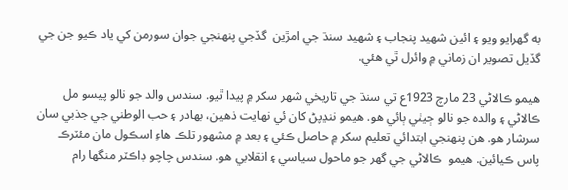به گھرايو ويو ۽ ائين شھيد پنجاب ۽ شھيد سنڌ جي امڙين  گڏجي پنھنجي جوان سورمن کي ياد ڪيو جن جي گڏيل تصوير ان زماني ۾ وائرل ٿي ھئي.

هيمو ڪالاڻي 23 مارچ 1923ع تي سنڌ جي تاريخي شهر سکر ۾ پيدا ٿيو. سندس والد جو نالو پيسو مل ڪالاڻي ۽ والده جو نالو ڄيٺي ٻائي هو. هيمو ننڍپڻ کان ئي نهايت ذهين، بهادر ۽ حب الوطني جي جذبي سان سرشار هو. هن پنهنجي ابتدائي تعليم سکر ۾ حاصل ڪئي ۽ بعد ۾ مشهور تلڪ هاءِ اسڪول مان مئٽرڪ پاس ڪيائين. هيمو  ڪالاڻي جي گهر جو ماحول سياسي ۽ انقلابي هو. سندس چاچو ڊاڪٽر منگها رام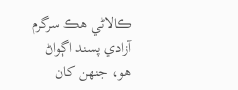ڪالاڻي هڪ سرگرم آزادي پسند اڳواڻ هو، جنهن کان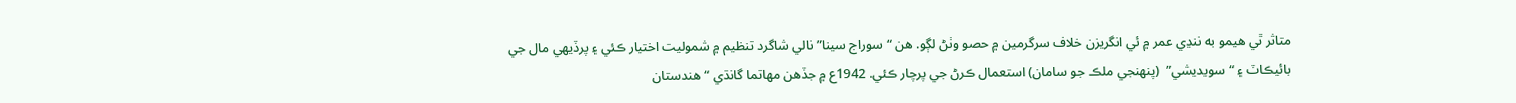متاثر ٿي هيمو به ننڍي عمر ۾ ئي انگريزن خلاف سرگرمين ۾ حصو وٺڻ لڳو. هن “سوراج سينا” نالي شاگرد تنظيم ۾ شموليت اختيار ڪئي ۽ پرڏيھي مال جي بائيڪاٽ ۽ “سويديشي”  (پنهنجي ملڪ جو سامان) استعمال ڪرڻ جي پرچار ڪئي. 1942ع ۾ جڏهن مھاتما گانڌي “هندستان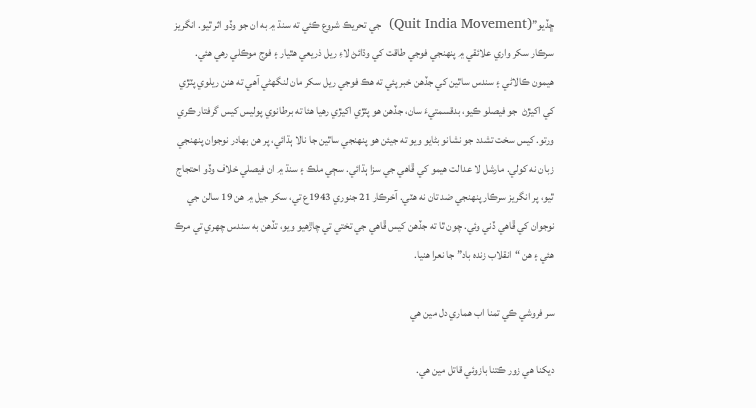ڇڏيو”(Quit India Movement)  جي تحريڪ شروع ڪئي ته سنڌ ۾ به ان جو وڏو اثر ٿيو. انگريز سرڪار سکر واري علائقي ۾ پنهنجي فوجي طاقت کي وڌائڻ لاءِ ريل ذريعي هٿيار ۽ فوج موڪلي رهي هئي. هيمون ڪالاڻي ۽ سندس ساٿين کي جڏهن خبر پئي ته هڪ فوجي ريل سکر مان لنگھڻي آهي ته هنن ريلوي پٽڙي کي اکيڙڻ  جو فيصلو ڪيو، بدقسمتيءَ سان، جڏهن هو پٽڙي اکيڙي رھيا ھئا ته برطانوي پوليس کيس گرفتار ڪري ورتو. کيس سخت تشدد جو نشانو بڻايو ويو ته جيئن هو پنهنجي ساٿين جا نالا ٻڌائي، پر هن بهادر نوجوان پنهنجي زبان نه کولي. مارشل لا عدالت هيمو کي ڦاهي جي سزا ٻڌائي. سڄي ملڪ ۽ سنڌ ۾ ان فيصلي خلاف وڏو احتجاج ٿيو، پر انگريز سرڪار پنهنجي ضد تان نه هٽي. آخرڪار 21 جنوري 1943ع تي، سکر جيل ۾ هن 19 سالن جي نوجوان کي ڦاهي ڏني وئي. چون ٿا ته جڏهن کيس ڦاهي جي تختي تي چاڙهيو ويو، تڏهن به سندس چهري تي مرڪ هئي ۽ هن “انقلاب زنده باد” جا نعرا هنيا.

سر فروشي ڪي تمنا اب هماري دل مين هي

ديکنا هي زور ڪتنا بازوئي قاتل مين هي.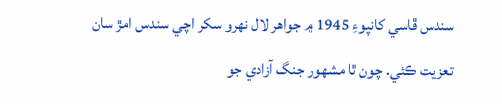سندس ڦاسي کانپوءِ 1945 ۾ جواھر لال نھرو سکر اچي سندس امڙ سان تعزيت ڪئي. چون ٿا مشھور جنگ آزادي جو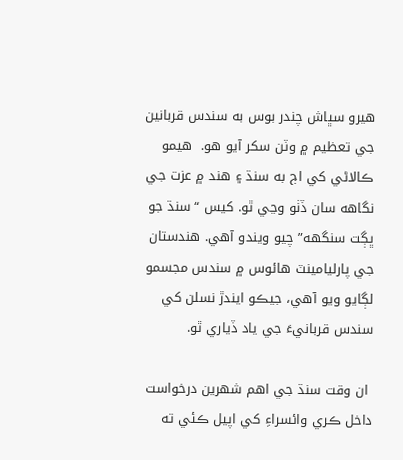ھيرو سڀاش چندر بوس به سندس قربانين جي تعظيم ۾ وٽن سکر آيو ھو.  هيمو ڪالاڻي کي اڄ به سنڌ ۽ هند ۾ عزت جي نگاهه سان ڏٺو وڃي ٿو. کيس “سنڌ جو ڀڳت سنگهه” چيو ويندو آهي. هندستان جي پارليامينٽ هائوس ۾ سندس مجسمو لڳايو ويو آهي، جيڪو ايندڙ نسلن کي سندس قربانيءَ جي ياد ڏياري ٿو.

 ان وقت سنڌ جي اهم شهرين درخواست داخل ڪري وائسراءِ کي اپيل ڪئي ته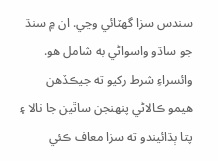سندس سزا گهٽائي وڃي. ان ۾ سنڌ جو ساڌو واسواڻي به شامل ھو. وائسراءِ شرط رکيو ته جيڪڏهن هيمو ڪالاڻي پنهنجن ساٿين جا نالا ۽ پتا ٻڌائيندو ته سزا معاف ڪئي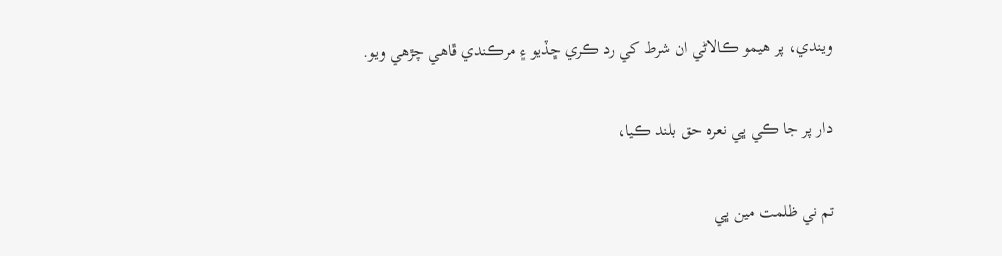ويندي، پر هيمو ڪالاڻي ان شرط کي رد ڪري ڇڏيو ۽ مرڪندي ڦاھي چڙھي ويو.

دار پر جا ڪي ڀي نعره حق بلند ڪيا،

تم ني ظلمت مين ڀي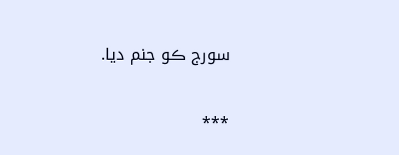سورج ڪو جنم ديا.

***